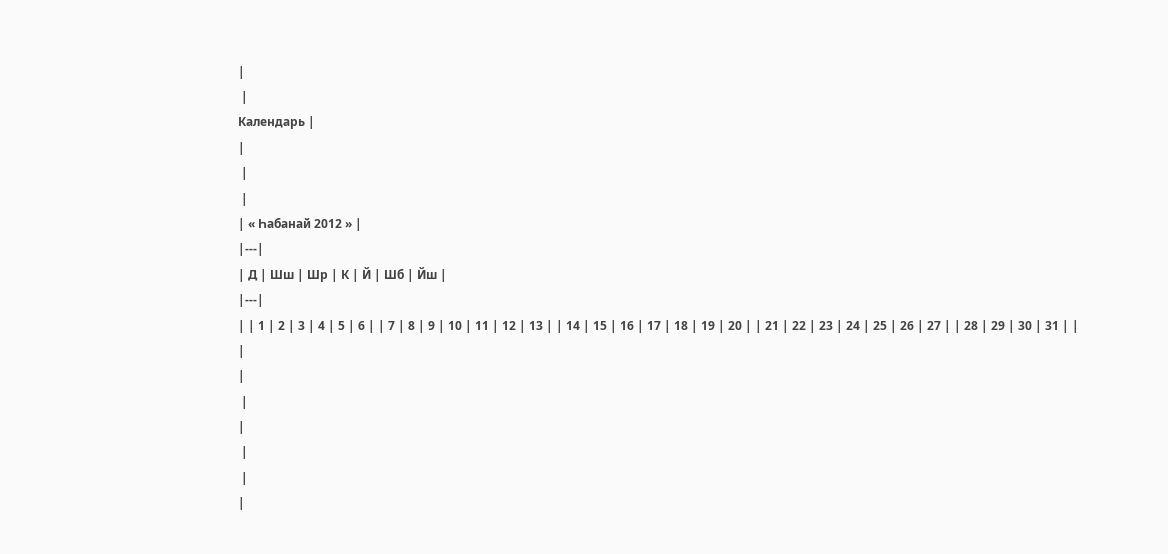|
 |
Календарь |
|
 |
 |
| « Һабанай 2012 » |
|---|
| Д | Шш | Шр | К | Й | Шб | Йш |
|---|
| | 1 | 2 | 3 | 4 | 5 | 6 | | 7 | 8 | 9 | 10 | 11 | 12 | 13 | | 14 | 15 | 16 | 17 | 18 | 19 | 20 | | 21 | 22 | 23 | 24 | 25 | 26 | 27 | | 28 | 29 | 30 | 31 | |
|
|
 |
|
 |
 |
|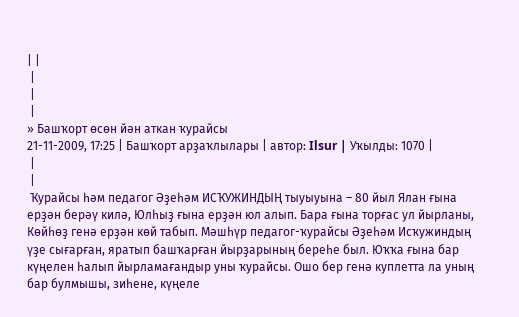| |
 |
 |
 |
» Башҡорт өсөн йән аткан ҡурайсы
21-11-2009, 17:25 | Башҡорт арҙаҡлылары | автор: Ilsur | Уҡылды: 1070 |
 |
 |
 Ҡурайсы һәм педагог Әҙеһәм ИСҠУЖИНДЫҢ тыуыуына – 80 йыл Ялан ғына ерҙән берәү килә, Юлһыҙ ғына ерҙән юл алып. Бара ғына торғас ул йырланы, Көйһөҙ генә ерҙән көй табып. Мәшһүр педагог-ҡурайсы Әҙеһәм Исҡужиндың үҙе сығарған, яратып башҡарған йырҙарының береһе был. Юҡҡа ғына бар күңелен һалып йырламағандыр уны ҡурайсы. Ошо бер генә куплетта ла уның бар булмышы, зиһене, күңеле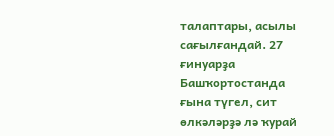талаптары, асылы сағылғандай. 27 ғинуарҙа Башҡортостанда ғына түгел, сит өлкәләрҙә лә ҡурай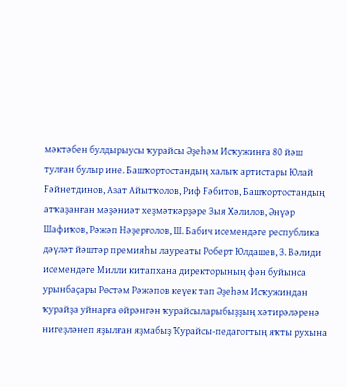мәктәбен булдырыусы ҡурайсы Әҙеһәм Исҡужинға 80 йәш тулған булыр ине. Башҡортостандың халыҡ артистары Юлай Fәйнетдинов, Азат Айытҡолов, Риф Fәбитов, Башҡортостандың атҡаҙанған мәҙәниәт хеҙмәткәрҙәре Зыя Хәлилов, Әнүәр Шафиҡов, Рәжәп Нәҙерғолов, Ш. Бабич исемендәге республика дәүләт йәштәр премияһы лауреаты Роберт Юлдашев, З. Вәлиди исемендәге Милли китапхана директорының фән буйынса урынбаҫары Рөстәм Рәжәпов кеүек тап Әҙеһәм Исҡужиндан ҡурайҙа уйнарға өйрәнгән ҡурайсыларыбыҙҙың хәтирәләренә нигеҙләнеп яҙылған яҙмабыҙ Ҡурайсы-педагогтың яҡты рухына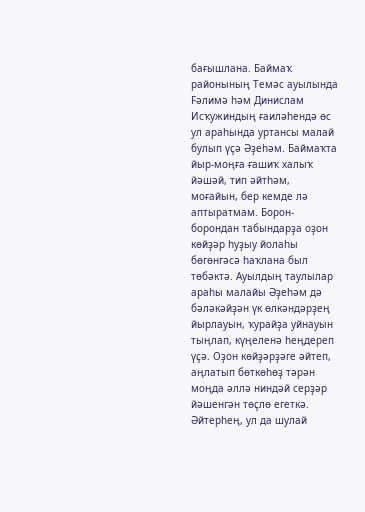бағышлана. Баймаҡ районының Темәс ауылында Fәлимә һәм Динислам Исҡужиндың ғаиләһендә өс ул араһында уртансы малай булып үҫә Әҙеһәм. Баймаҡта йыр-моңға ғашиҡ халыҡ йәшәй, тип әйтһәм, моғайын, бер кемде лә аптыратмам. Борон-борондан табындарҙа оҙон көйҙәр һуҙыу йолаһы бөгөнгәсә һаҡлана был төбәктә. Ауылдың таулылар араһы малайы Әҙеһәм дә бәләкәйҙән үк өлкәндәрҙең йырлауын, ҡурайҙа уйнауын тыңлап, күңеленә һеңдереп үҫә. Оҙон көйҙәрҙәге әйтеп, аңлатып бөткөһөҙ тәрән моңда әллә ниндәй серҙәр йәшенгән төҫлө егеткә. Әйтерһең, ул да шулай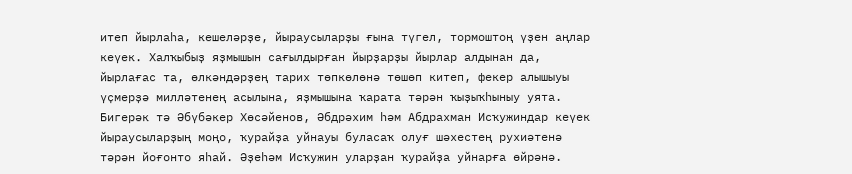итеп йырлаһа, кешеләрҙе, йыраусыларҙы ғына түгел, тормоштоң үҙен аңлар кеүек. Халҡыбыҙ яҙмышын сағылдырған йырҙарҙы йырлар алдынан да, йырлағас та, өлкәндәрҙең тарих төпкөлөнә төшөп китеп, фекер алышыуы үҫмерҙә милләтенең асылына, яҙмышына ҡарата тәрән ҡыҙыҡһыныу уята. Бигерәк тә Әбүбәкер Хөсәйенов, Әбдрәхим һәм Абдрахман Исҡужиндар кеүек йыраусыларҙың моңо, ҡурайҙа уйнауы буласаҡ олуғ шәхестең рухиәтенә тәрән йоғонто яһай. Әҙеһәм Исҡужин уларҙан ҡурайҙа уйнарға өйрәнә.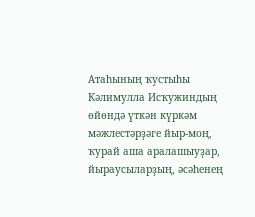Атаһының ҡустыһы Кәлимулла Исҡужиндың өйөндә үткән күркәм мәжлестәрҙәге йыр-моң, ҡурай аша аралашыуҙар, йыраусыларҙың, әсәһенең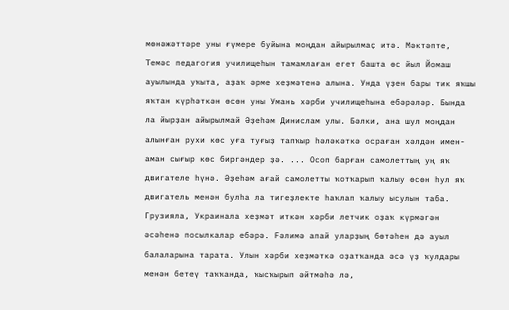мөнәжәттәре уны ғүмере буйына моңдан айырылмаҫ итә. Мәктәпте, Темәс педагогия училищеһын тамамлаған егет башта өс йыл Йомаш ауылында уҡыта, аҙаҡ әрме хеҙмәтенә алына. Унда үҙен бары тик яҡшы яҡтан күрһәткән өсөн уны Умань хәрби училищеһына ебәрәләр. Бында ла йырҙан айырылмай Әҙеһәм Динислам улы. Бәлки, ана шул моңдан алынған рухи көс уға туғыҙ тапҡыр һәләкәткә осраған хәлдән имен-аман сығыр көс биргәндер ҙә. ... Осоп барған самолеттың уң яҡ двигателе һүнә. Әҙеһәм ағай самолетты ҡотҡарып ҡалыу өсөн һул яҡ двигатель менән булһа ла тигеҙлекте һаҡлап ҡалыу ысулын таба. Грузияла, Украинала хеҙмәт иткән хәрби летчик оҙаҡ күрмәгән әсәһенә посылкалар ебәрә. Fәлимә апай уларҙың бөтәһен дә ауыл балаларына тарата. Улын хәрби хеҙмәткә оҙатҡанда әсә үҙ ҡулдары менән бетеү таҡҡанда, ҡысҡырып әйтмәһә лә,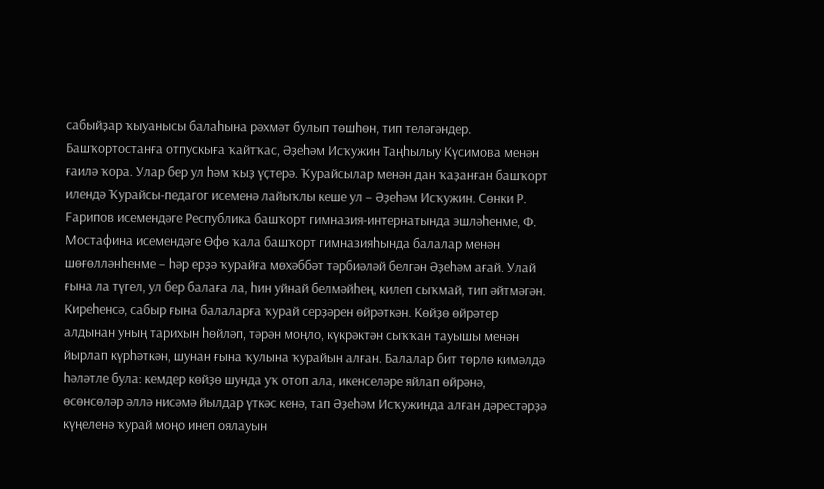сабыйҙар ҡыуанысы балаһына рәхмәт булып төшһөн, тип теләгәндер. Башҡортостанға отпускыға ҡайтҡас, Әҙеһәм Исҡужин Таңһылыу Күсимова менән ғаилә ҡора. Улар бер ул һәм ҡыҙ үҫтерә. Ҡурайсылар менән дан ҡаҙанған башҡорт илендә Ҡурайсы-педагог исеменә лайыҡлы кеше ул – Әҙеһәм Исҡужин. Сөнки Р. Fарипов исемендәге Республика башҡорт гимназия-интернатында эшләһенме, Ф. Мостафина исемендәге Өфө ҡала башҡорт гимназияһында балалар менән шөғөлләнһенме – һәр ерҙә ҡурайға мөхәббәт тәрбиәләй белгән Әҙеһәм ағай. Улай ғына ла түгел, ул бер балаға ла, һин уйнай белмәйһең, килеп сыҡмай, тип әйтмәгән. Киреһенсә, сабыр ғына балаларға ҡурай серҙәрен өйрәткән. Көйҙө өйрәтер алдынан уның тарихын һөйләп, тәрән моңло, күкрәктән сыҡҡан тауышы менән йырлап күрһәткән, шунан ғына ҡулына ҡурайын алған. Балалар бит төрлө кимәлдә һәләтле була: кемдер көйҙө шунда уҡ отоп ала, икенселәре яйлап өйрәнә, өсөнсөләр әллә нисәмә йылдар үткәс кенә, тап Әҙеһәм Исҡужинда алған дәрестәрҙә күңеленә ҡурай моңо инеп оялауын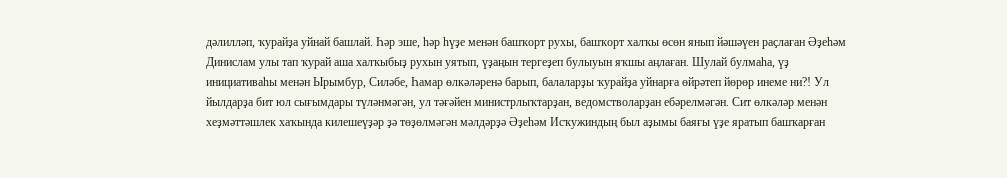дәлилләп, ҡурайҙа уйнай башлай. Һәр эше, һәр һүҙе менән башҡорт рухы, башҡорт халҡы өсөн янып йәшәүен раҫлаған Әҙеһәм Динислам улы тап ҡурай аша халҡыбыҙ рухын уятып, үҙаңын тергеҙеп булыуын яҡшы аңлаған. Шулай булмаһа, үҙ инициативаһы менән Ырымбур, Силәбе, Һамар өлкәләренә барып, балаларҙы ҡурайҙа уйнарға өйрәтеп йөрөр инеме ни?! Ул йылдарҙа бит юл сығымдары түләнмәгән, ул тәғәйен министрлыҡтарҙан, ведомстволарҙан ебәрелмәгән. Сит өлкәләр менән хеҙмәттәшлек хаҡында килешеүҙәр ҙә төҙөлмәгән мәлдәрҙә Әҙеһәм Исҡужиндың был аҙымы баяғы үҙе яратып башҡарған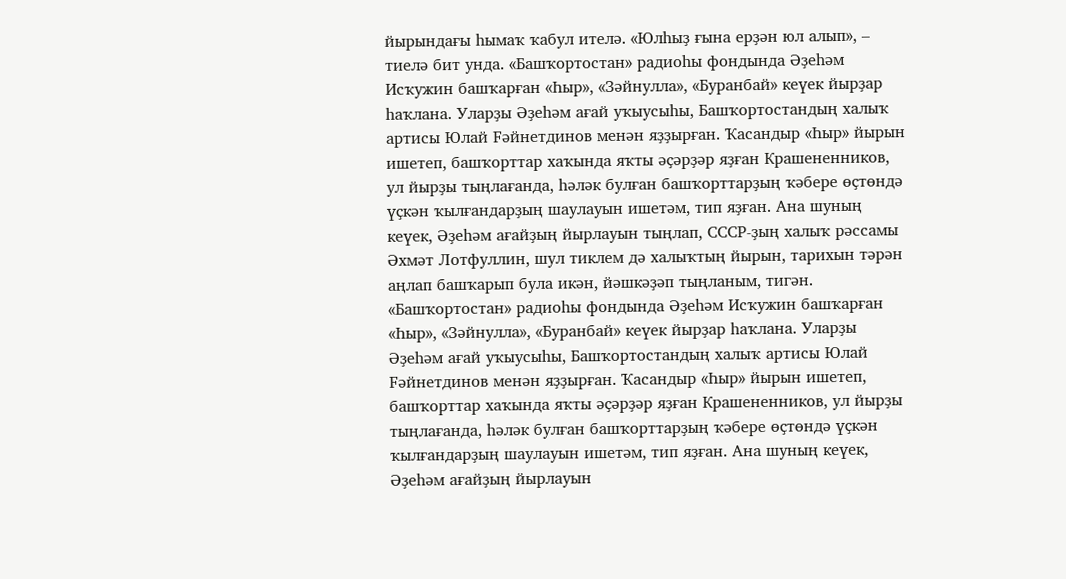йырындағы һымаҡ ҡабул ителә. «Юлһыҙ ғына ерҙән юл алып», – тиелә бит унда. «Башҡортостан» радиоһы фондында Әҙеһәм Исҡужин башҡарған «Һыр», «Зәйнулла», «Буранбай» кеүек йырҙар һаҡлана. Уларҙы Әҙеһәм ағай уҡыусыһы, Башҡортостандың халыҡ артисы Юлай Fәйнетдинов менән яҙҙырған. Ҡасандыр «Һыр» йырын ишетеп, башҡорттар хаҡында яҡты әҫәрҙәр яҙған Крашененников, ул йырҙы тыңлағанда, һәләк булған башҡорттарҙың ҡәбере өҫтөндә үҫкән ҡылғандарҙың шаулауын ишетәм, тип яҙған. Ана шуның кеүек, Әҙеһәм ағайҙың йырлауын тыңлап, СССР-ҙың халыҡ рәссамы Әхмәт Лотфуллин, шул тиклем дә халыҡтың йырын, тарихын тәрән аңлап башҡарып була икән, йәшкәҙәп тыңланым, тигән. «Башҡортостан» радиоһы фондында Әҙеһәм Исҡужин башҡарған «Һыр», «Зәйнулла», «Буранбай» кеүек йырҙар һаҡлана. Уларҙы Әҙеһәм ағай уҡыусыһы, Башҡортостандың халыҡ артисы Юлай Fәйнетдинов менән яҙҙырған. Ҡасандыр «Һыр» йырын ишетеп, башҡорттар хаҡында яҡты әҫәрҙәр яҙған Крашененников, ул йырҙы тыңлағанда, һәләк булған башҡорттарҙың ҡәбере өҫтөндә үҫкән ҡылғандарҙың шаулауын ишетәм, тип яҙған. Ана шуның кеүек, Әҙеһәм ағайҙың йырлауын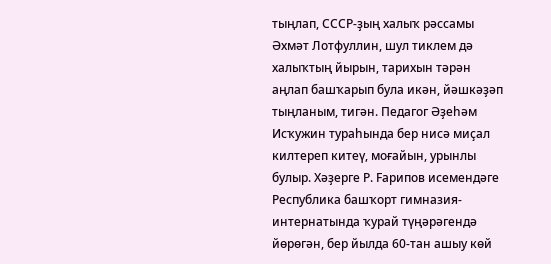тыңлап, СССР-ҙың халыҡ рәссамы Әхмәт Лотфуллин, шул тиклем дә халыҡтың йырын, тарихын тәрән аңлап башҡарып була икән, йәшкәҙәп тыңланым, тигән. Педагог Әҙеһәм Исҡужин тураһында бер нисә миҫал килтереп китеү, моғайын, урынлы булыр. Хәҙерге Р. Fарипов исемендәге Республика башҡорт гимназия-интернатында ҡурай түңәрәгендә йөрөгән, бер йылда 60-тан ашыу көй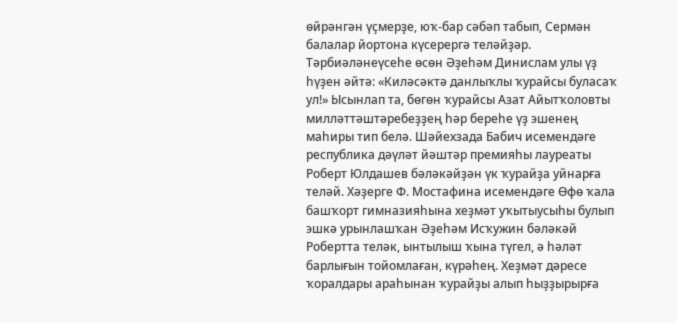өйрәнгән үҫмерҙе, юҡ-бар сәбәп табып, Сермән балалар йортона күсерергә теләйҙәр. Тәрбиәләнеүсеһе өсөн Әҙеһәм Динислам улы үҙ һүҙен әйтә: «Киләсәктә данлыҡлы ҡурайсы буласаҡ ул!» Ысынлап та, бөгөн ҡурайсы Азат Айытҡоловты милләттәштәребеҙҙең һәр береһе үҙ эшенең маһиры тип белә. Шәйехзада Бабич исемендәге республика дәүләт йәштәр премияһы лауреаты Роберт Юлдашев бәләкәйҙән үк ҡурайҙа уйнарға теләй. Хәҙерге Ф. Мостафина исемендәге Өфө ҡала башҡорт гимназияһына хеҙмәт уҡытыусыһы булып эшкә урынлашҡан Әҙеһәм Исҡужин бәләкәй Робертта теләк, ынтылыш ҡына түгел, ә һәләт барлығын тойомлаған, күрәһең. Хеҙмәт дәресе ҡоралдары араһынан ҡурайҙы алып һыҙҙырырға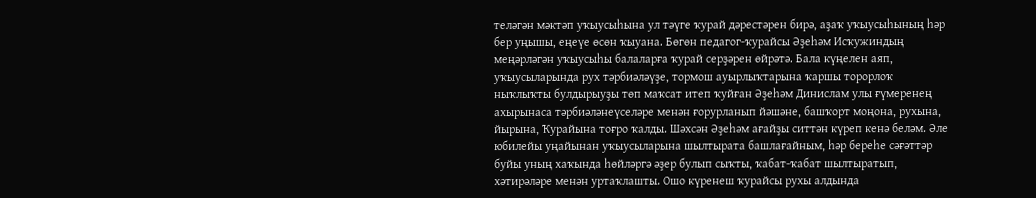теләгән мәктәп уҡыусыһына ул тәүге ҡурай дәрестәрен бирә, аҙаҡ уҡыусыһының һәр бер уңышы, еңеүе өсөн ҡыуана. Бөгөн педагог-ҡурайсы Әҙеһәм Исҡужиндың меңәрләгән уҡыусыһы балаларға ҡурай серҙәрен өйрәтә. Бала күңелен аяп, уҡыусыларында рух тәрбиәләүҙе, тормош ауырлыҡтарына ҡаршы торорлоҡ ныҡлыҡты булдырыуҙы төп маҡсат итеп ҡуйған Әҙеһәм Динислам улы ғүмеренең ахырынаса тәрбиәләнеүселәре менән ғорурланып йәшәне, башҡорт моңона, рухына, йырына, Ҡурайына тоғро ҡалды. Шәхсән Әҙеһәм ағайҙы ситтән күреп кенә беләм. Әле юбилейы уңайынан уҡыусыларына шылтырата башлағайным, һәр береһе сәғәттәр буйы уның хаҡында һөйләргә әҙер булып сыҡты, ҡабат-ҡабат шылтыратып, хәтирәләре менән уртаҡлашты. Ошо күренеш ҡурайсы рухы алдында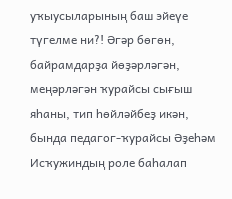уҡыусыларының баш эйеүе түгелме ни?! Әгәр бөгөн, байрамдарҙа йөҙәрләгән, меңәрләгән ҡурайсы сығыш яһаны, тип һөйләйбеҙ икән, бында педагог-ҡурайсы Әҙеһәм Исҡужиндың роле баһалап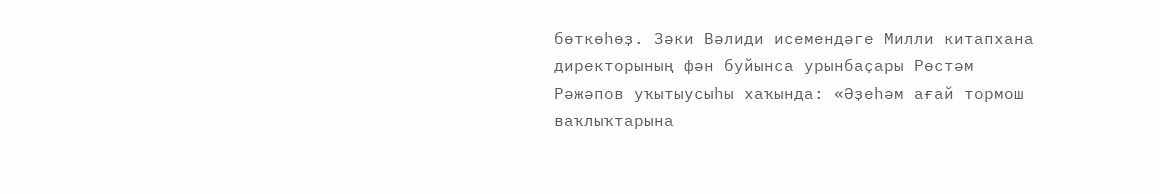бөткөһөҙ. Зәки Вәлиди исемендәге Милли китапхана директорының фән буйынса урынбаҫары Рөстәм Рәжәпов уҡытыусыһы хаҡында: «Әҙеһәм ағай тормош ваҡлыҡтарына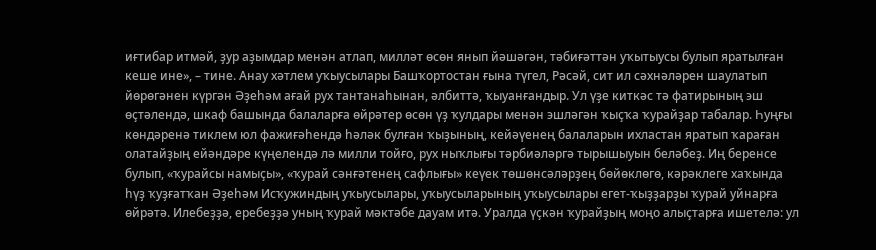иғтибар итмәй, ҙур аҙымдар менән атлап, милләт өсөн янып йәшәгән, тәбиғәттән уҡытыусы булып яратылған кеше ине», – тине. Анау хәтлем уҡыусылары Башҡортостан ғына түгел, Рәсәй, сит ил сәхнәләрен шаулатып йөрөгәнен күргән Әҙеһәм ағай рух тантанаһынан, әлбиттә, ҡыуанғандыр. Ул үҙе киткәс тә фатирының эш өҫтәлендә, шкаф башында балаларға өйрәтер өсөн үҙ ҡулдары менән эшләгән ҡыҫҡа ҡурайҙар табалар. Һуңғы көндәренә тиклем юл фажиғәһендә һәләк булған ҡыҙының, кейәүенең балаларын ихластан яратып ҡараған олатайҙың ейәндәре күңелендә лә милли тойғо, рух ныҡлығы тәрбиәләргә тырышыуын беләбеҙ. Иң беренсе булып, «ҡурайсы намыҫы», «ҡурай сәнғәтенең сафлығы» кеүек төшөнсәләрҙең бөйөклөгө, кәрәклеге хаҡында һүҙ ҡуҙғатҡан Әҙеһәм Исҡужиндың уҡыусылары, уҡыусыларының уҡыусылары егет-ҡыҙҙарҙы ҡурай уйнарға өйрәтә. Илебеҙҙә, еребеҙҙә уның ҡурай мәктәбе дауам итә. Уралда үҫкән ҡурайҙың моңо алыҫтарға ишетелә: ул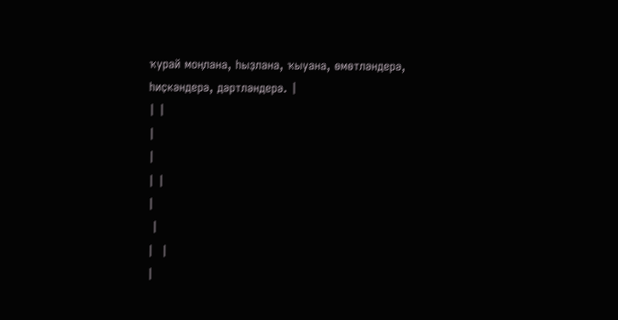ҡурай моңлана, һыҙлана, ҡыуана, өмөтләндерә, һиҫкәндерә, дәртләндерә. |
| |
|
|
| |
|
 |
|  |
|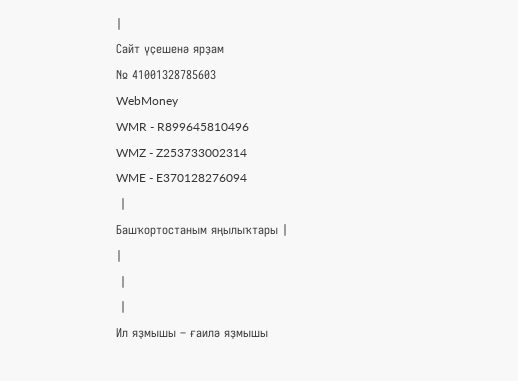|
Сайт үҫешенә ярҙам
№ 41001328785603
WebMoney
WMR - R899645810496
WMZ - Z253733002314
WME - E370128276094
 |
Башҡортостаным яңылыҡтары |
|
 |
 |
Ил яҙмышы – ғаилә яҙмышы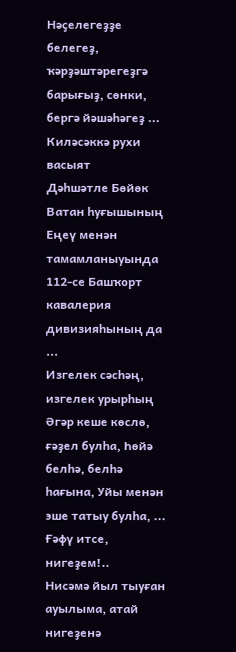Нәҫелегеҙҙе белегеҙ, ҡәрҙәштәрегеҙгә барығыҙ, сөнки, бергә йәшәһәгеҙ ...
Киләсәккә рухи васыят
Дәһшәтле Бөйөк Ватан һуғышының Еңеү менән тамамланыуында 112-се Башҡорт кавалерия дивизияһының да ...
Изгелек сәсһәң, изгелек урырһың
Әгәр кеше көслө, ғәҙел булһа, Һөйә белһә, белһә һағына, Уйы менән эше татыу булһа, ...
Ғәфү итсе, нигеҙем!..
Нисәмә йыл тыуған ауылыма, атай нигеҙенә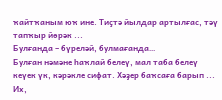ҡайтҡаным юҡ ине. Тиҫтә йылдар артылғас, тәү тапҡыр йөрәк ...
Булғанда – бүреләй, булмағанда…
Булған нәмәне һаҡлай белеү, мал таба белеү кеүек үк, кәрәкле сифат. Хәҙер баҡсаға барып ...
Их,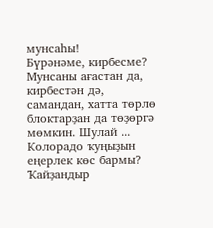мунсаһы!
Бүрәнәме, кирбесме? Мунсаны ағастан да, кирбестән дә, самандан, хатта төрлө блоктарҙан да төҙөргә мөмкин. Шулай ...
Колорадо ҡуңыҙын еңерлек көс бармы?
Ҡайҙандыр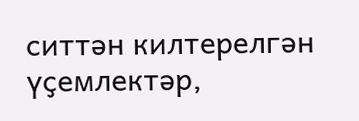ситтән килтерелгән үҫемлектәр,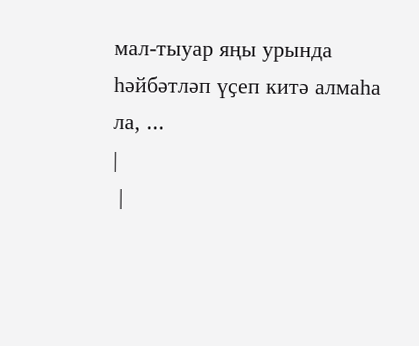мал-тыуар яңы урында һәйбәтләп үҫеп китә алмаһа ла, ...
|
 |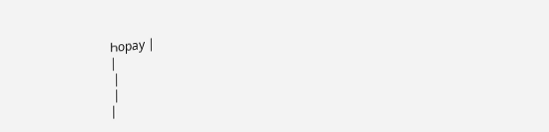Һорау |
|
 |
 |
|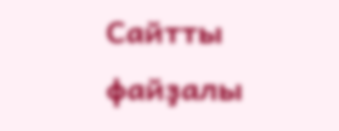Сайтты файҙалы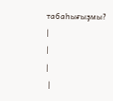табаһығыҙмы? |
|
|
 |